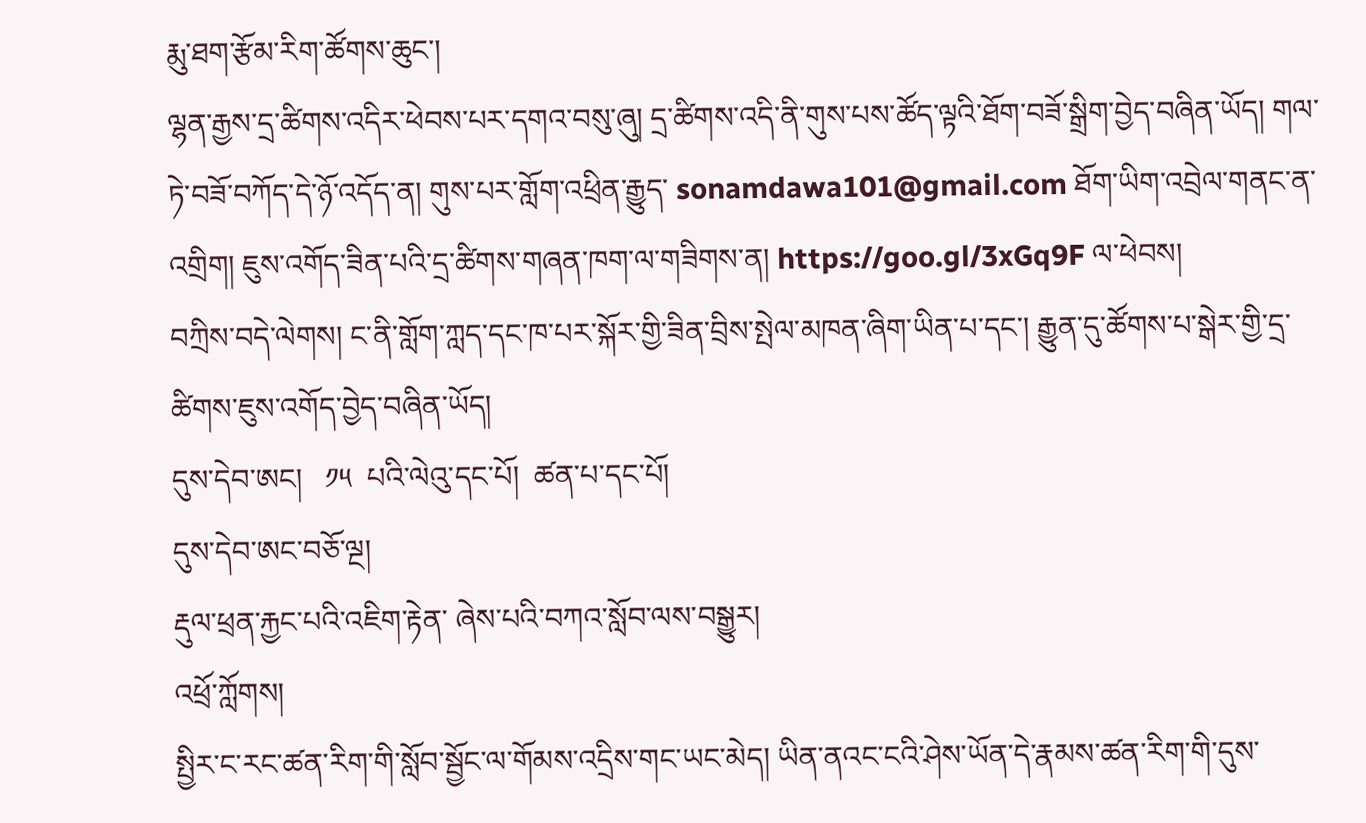རྨུ་ཐག་རྩོམ་རིག་ཚོགས་ཆུང་།
ལྷན་རྒྱས་དྲ་ཚིགས་འདིར་ཕེབས་པར་དགའ་བསུ་ཞུ། དྲ་ཚིགས་འདི་ནི་གུས་པས་ཚོད་ལྟའི་ཐོག་བཟོ་སྒྲིག་བྱེད་བཞིན་ཡོད། གལ་ཏེ་བཟོ་བཀོད་དེ་ཉོ་འདོད་ན། གུས་པར་གློག་འཕྲིན་རྒྱུད་ sonamdawa101@gmail.com ཐོག་ཡིག་འབྲེལ་གནང་ན་འགྲིག། ཇུས་འགོད་ཟིན་པའི་དྲ་ཚིགས་གཞན་ཁག་ལ་གཟིགས་ན། https://goo.gl/3xGq9F ལ་ཕེབས།
བཀྲིས་བདེ་ལེགས། ང་ནི་གློག་ཀླད་དང་ཁ་པར་སྐོར་གྱི་ཟིན་བྲིས་སྤེལ་མཁན་ཞིག་ཡིན་པ་དང་། རྒྱུན་དུ་ཚོགས་པ་སྒེར་གྱི་དྲ་ཚིགས་ཇུས་འགོད་བྱེད་བཞིན་ཡོད།
དུས་དེབ་ཨང།   ༡༥  པའི་ལེའུ་དང་པོ།  ཚན་པ་དང་པོ།
དུས་དེབ་ཨང་བཅོ་ལྔ།
རྡུལ་ཕྲན་རྐྱང་པའི་འཇིག་རྟེན་ ཞེས་པའི་བཀའ་སློབ་ལས་བསྒྱུར།
འཕྲོ་ཀློགས།
སྤྱིར་ང་རང་ཚན་རིག་གི་སློབ་སྦྱོང་ལ་གོམས་འདྲིས་གང་ཡང་མེད། ཡིན་ནའང་ངའི་ཤེས་ཡོན་དེ་རྣམས་ཚན་རིག་གི་དུས་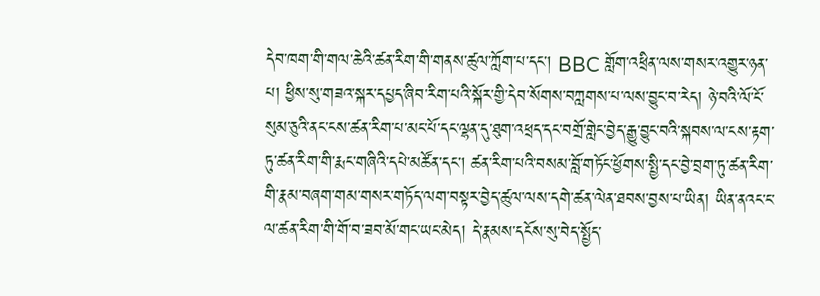དེབ་ཁག་གི་གལ་ཆེའི་ཚན་རིག་གི་གནས་ཚུལ་ཀློག་པ་དང་། BBC གློག་འཕྲིན་ལས་གསར་འགྱུར་ཉན་པ། ཕྱིས་སུ་གཟའ་སྐར་དཔྱད་ཞིབ་རིག་པའི་སྐོར་གྱི་དེབ་སོགས་བཀླགས་པ་ལས་བྱུང་བ་རེད། ཉེ་བའི་ལོ་ངོ་སུམ་ཅུའི་ནང་ངས་ཚན་རིག་པ་མང་པོ་དང་ལྷན་དུ་ཐུག་འཕྲད་དང་བགྲོ་གླེང་བྱེད་རྒྱུ་བྱུང་བའི་སྐབས་ལ་ངས་རྟག་ཏུ་ཚན་རིག་གི་རྨང་གཞིའི་དཔེ་མཚོན་དང་། ཚན་རིག་པའི་བསམ་བློ་གཏོང་ཕྱོགས་སྤྱི་དང་བྱེ་བྲག་ཏུ་ཚན་རིག་གི་རྣམ་བཞག་གམ་གསར་གཏོད་ལག་བསྟར་བྱེད་ཚུལ་ལས་དགེ་ཚན་ལེན་ཐབས་བྱས་པ་ཡིན། ཡིན་ནའང་ང་ལ་ཚན་རིག་གི་གོ་བ་ཟབ་མོ་གང་ཡང་མེད། དེ་རྣམས་དངོས་སུ་བེད་སྤྱོད་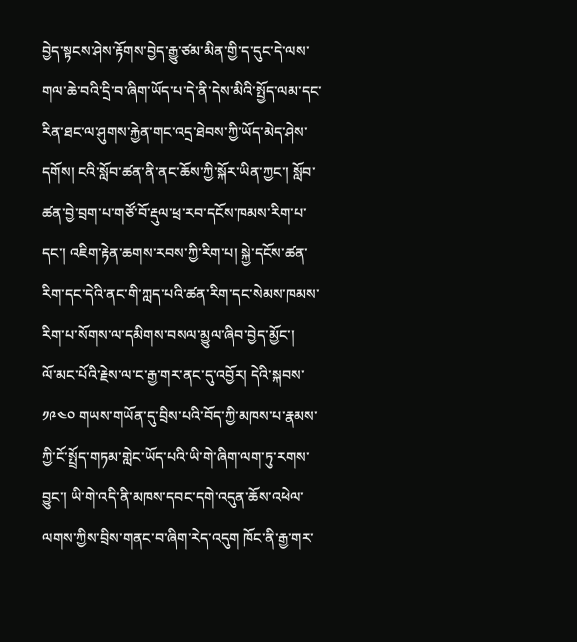བྱེད་སྟངས་ཤེས་རྟོགས་བྱེད་རྒྱུ་ཙམ་མིན་གྱི་ད་དུང་དེ་ལས་གལ་ཆེ་བའི་དྲི་བ་ཞིག་ཡོད་པ་དེ་ནི་དེས་མིའི་སྤྱོད་ལམ་དང་རིན་ཐང་ལ་ཤུགས་རྐྱེན་གང་འདྲ་ཐེབས་ཀྱི་ཡོད་མེད་ཤེས་དགོས། ངའི་སློབ་ཚན་ནི་ནང་ཆོས་ཀྱི་སྐོར་ཡིན་ཀྱང་། སློབ་ཚན་བྱེ་བྲག་པ་གཙོ་བོ་རྡུལ་ཕྲ་རབ་དངོས་ཁམས་རིག་པ་དང་། འཇིག་རྟེན་ཆགས་རབས་ཀྱི་རིག་པ། སྐྱེ་དངོས་ཚན་རིག་དང་དེའི་ནང་གི་ཀླད་པའི་ཚན་རིག་དང་སེམས་ཁམས་རིག་པ་སོགས་ལ་དམིགས་བསལ་མྱུལ་ཞིབ་བྱེད་མྱོང་།
ལོ་མང་པོའི་རྗེས་ལ་ང་རྒྱ་གར་ནང་དུ་འབྱོར། དེའི་སྐབས་ ༡༩༤༠ གཡས་གཡོན་དུ་བྲིས་པའི་བོད་ཀྱི་མཁས་པ་རྣམས་ཀྱི་ངོ་སྤྲོད་གཏམ་གླེང་ཡོད་པའི་ཡི་གེ་ཞིག་ལག་ཏུ་རགས་བྱུང་། ཡི་གེ་འདི་ནི་མཁས་དབང་དགེ་འདུན་ཆོས་འཕེལ་ལགས་ཀྱིས་བྲིས་གནང་བ་ཞིག་རེད་འདུག ཁོང་ནི་རྒྱ་གར་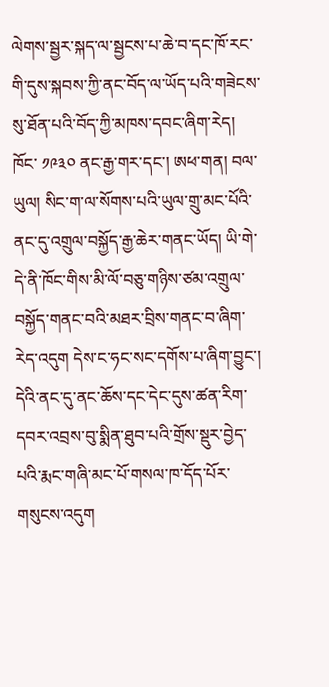ལེགས་སྦྱར་སྐད་ལ་སྦྱངས་པ་ཆེ་བ་དང་ཁོ་རང་གི་དུས་སྐབས་ཀྱི་ནང་བོད་ལ་ཡོད་པའི་གཟེངས་སུ་ཐོན་པའི་བོད་ཀྱི་མཁས་དབང་ཞིག་རེད། ཁོང་ ༡༩༣༠ ནང་རྒྱ་གར་དང་། ཨཕ་གན། བལ་ཡུལ། སིང་ག་ལ་སོགས་པའི་ཡུལ་གྲུ་མང་པོའི་ནང་དུ་འགྲུལ་བསྐྱོད་རྒྱ་ཆེར་གནང་ཡོད། ཡི་གེ་དེ་ནི་ཁོང་གིས་མི་ལོ་བཅུ་གཉིས་ཙམ་འགྲུལ་བསྐྱོད་གནང་བའི་མཐར་བྲིས་གནང་བ་ཞིག་རེད་འདུག དེས་ང་ཧང་སང་དགོས་པ་ཞིག་བྱུང་། དེའི་ནང་དུ་ནང་ཆོས་དང་དེང་དུས་ཚན་རིག་དབར་འབྲས་བུ་སྨིན་ཐུབ་པའི་གྲོས་སྡུར་བྱེད་པའི་རྨང་གཞི་མང་པོ་གསལ་ཁ་དོད་པོར་གསུངས་འདུག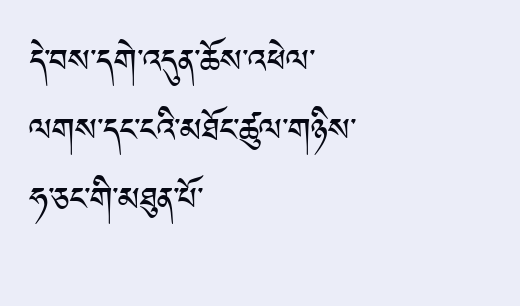དེ་བས་དགེ་འདུན་ཆོས་འཕེལ་ལགས་དང་ངའི་མཐོང་ཚུལ་གཉིས་ཧ་ཅང་གི་མཐུན་པོ་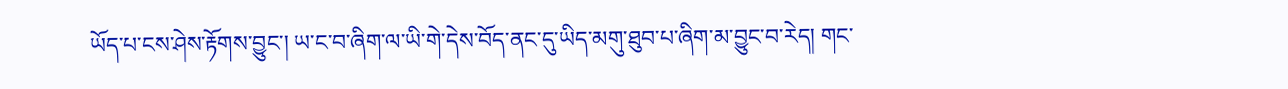ཡོད་པ་ངས་ཤེས་རྟོགས་བྱུང་། ཡ་ང་བ་ཞིག་ལ་ཡི་གེ་དེས་བོད་ནང་དུ་ཡིད་མགུ་ཐུབ་པ་ཞིག་མ་བྱུང་བ་རེད། གང་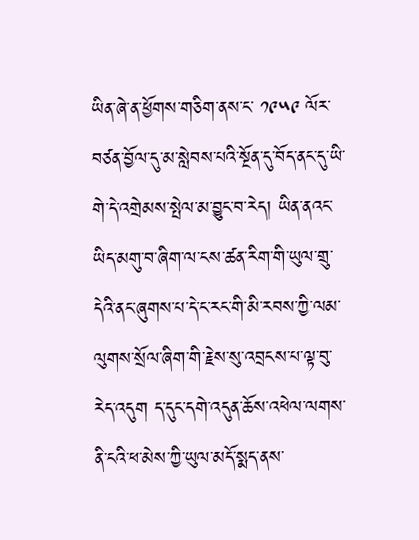ཡིན་ཞེ་ན་ཕྱོགས་གཅིག་ནས་ང་ ༡༩༥༩ ལོར་བཙན་བྱོལ་དུ་མ་སླེབས་པའི་སྔོན་དུ་བོད་ནང་དུ་ཡི་གེ་དེ་འགྲེམས་སྤེལ་མ་བྱུང་བ་རེད། ཡིན་ནའང་ཡིད་མགུ་བ་ཞིག་ལ་ངས་ཚན་རིག་གི་ཡུལ་གྲུ་དེའི་ནང་ཞུགས་པ་དེ་ང་རང་གི་མི་རབས་ཀྱི་ལམ་ལུགས་སྲོལ་ཞིག་གི་རྗེས་སུ་འབྲངས་པ་ལྟ་བུ་རེད་འདུག ད་དུང་དགེ་འདུན་ཆོས་འཕེལ་ལགས་ནི་ངའི་ཕ་མེས་ཀྱི་ཡུལ་མདོ་སྨད་ནས་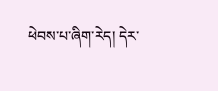ཕེབས་པ་ཞིག་རེད། དེར་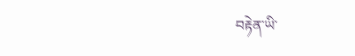བརྟེན་ཡི་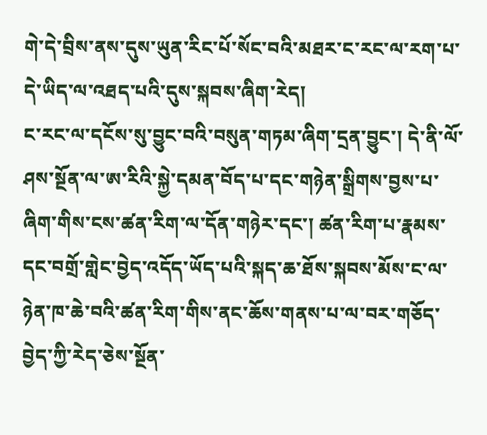གེ་དེ་བྲིས་ནས་དུས་ཡུན་རིང་པོ་སོང་བའི་མཐར་ང་རང་ལ་རག་པ་དེ་ཡིད་ལ་འཐད་པའི་དུས་སྐབས་ཞིག་རེད།
ང་རང་ལ་དངོས་སུ་བྱུང་བའི་བསུན་གཏམ་ཞིག་དྲན་བྱུང་། དེ་ནི་ལོ་ཤས་སྔོན་ལ་ཨ་རིའི་སྐྱེ་དམན་བོད་པ་དང་གཉེན་སྒྲིགས་བྱས་པ་ཞིག་གིས་ངས་ཚན་རིག་ལ་དོན་གཉེར་དང་། ཚན་རིག་པ་རྣམས་དང་བགྲོ་གླེང་བྱེད་འདོད་ཡོད་པའི་སྐད་ཆ་ཐོས་སྐབས་མོས་ང་ལ་ཉེན་ཁ་ཆེ་བའི་ཚན་རིག་གིས་ནང་ཆོས་གནས་པ་ལ་བར་གཅོད་བྱེད་ཀྱི་རེད་ཅེས་སྔོན་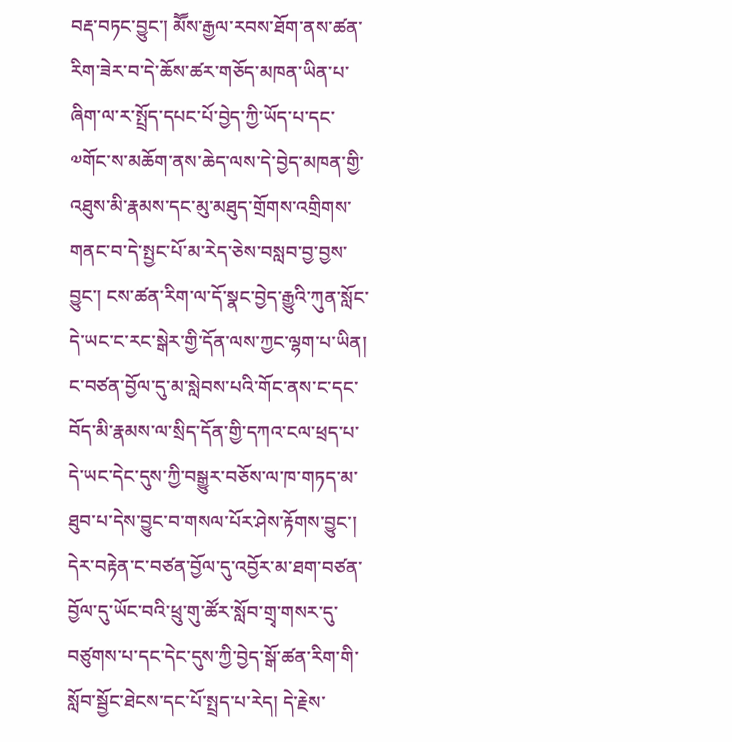བརྡ་བཏང་བྱུང་། མཽས་རྒྱལ་རབས་ཐོག་ནས་ཚན་རིག་ཟེར་བ་དེ་ཆོས་ཚར་གཅོད་མཁན་ཡིན་པ་ཞིག་ལ་ར་སྤྲོད་དཔང་པོ་བྱེད་ཀྱི་ཡོད་པ་དང་༧གོང་ས་མཆོག་ནས་ཆེད་ལས་དེ་བྱེད་མཁན་གྱི་འཐུས་མི་རྣམས་དང་མུ་མཐུད་གྲོགས་འགྲིགས་གནང་བ་དེ་སྤྱང་པོ་མ་རེད་ཅེས་བསླབ་བྱ་བྱས་བྱུང་། ངས་ཚན་རིག་ལ་དོ་སྣང་བྱེད་རྒྱུའི་ཀུན་སློང་དེ་ཡང་ང་རང་སྒེར་གྱི་དོན་ལས་ཀྱང་ལྷག་པ་ཡིན། ང་བཙན་བྱོལ་དུ་མ་སླེབས་པའི་གོང་ནས་ང་དང་བོད་མི་རྣམས་ལ་སྲིད་དོན་གྱི་དཀའ་ངལ་ཕྲད་པ་དེ་ཡང་དེང་དུས་ཀྱི་བསྒྱུར་བཅོས་ལ་ཁ་གཏད་མ་ཐུབ་པ་དེས་བྱུང་བ་གསལ་པོར་ཤེས་རྟོགས་བྱུང་། དེར་བརྟེན་ང་བཙན་བྱོལ་དུ་འབྱོར་མ་ཐག་བཙན་བྱོལ་དུ་ཡོང་བའི་ཕྲུ་གུ་ཚོར་སློབ་གྲྭ་གསར་དུ་བཙུགས་པ་དང་དེང་དུས་ཀྱི་བྱེད་སྒོ་ཚན་རིག་གི་སློབ་སྦྱོང་ཐེངས་དང་པོ་སྤྲད་པ་རེད། དེ་རྗེས་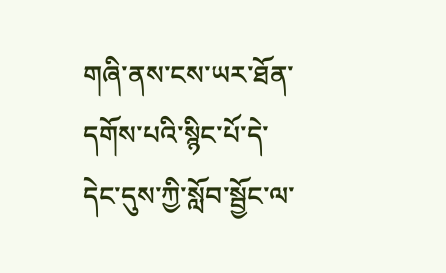གཞི་ནས་ངས་ཡར་ཐོན་དགོས་པའི་སྙིང་པོ་དེ་དེང་དུས་ཀྱི་སློབ་སྦྱོང་ལ་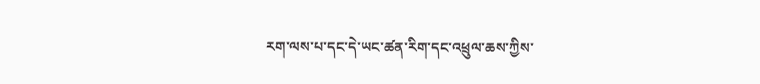རག་ལས་པ་དང་དེ་ཡང་ཚན་རིག་དང་འཕྲུལ་ཆས་ཀྱིས་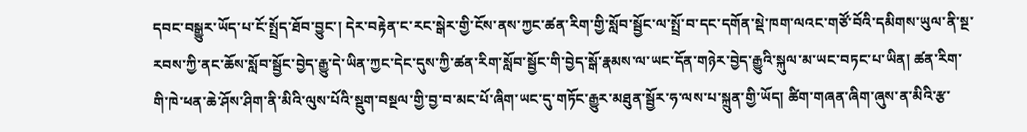དབང་བསྒྱུར་ཡོད་པ་ངོ་སྤྲོད་ཐོབ་བྱུང་། དེར་བརྟེན་ང་རང་སྒེར་གྱི་ངོས་ནས་ཀྱང་ཚན་རིག་གྱི་སློབ་སྦྱོང་ལ་སྤྲོ་བ་དང་དགོན་སྡེ་ཁག་ལའང་གཙོ་བོའི་དམིགས་ཡུལ་ནི་སྔ་རབས་ཀྱི་ནང་ཆོས་སློབ་སྦྱོང་བྱེད་རྒྱུ་དེ་ཡིན་ཀྱང་དེང་དུས་ཀྱི་ཚན་རིག་སློབ་སྦྱོང་གི་བྱེད་སྒོ་རྣམས་ལ་ཡང་དོན་གཉེར་བྱེད་རྒྱུའི་སྐུལ་མ་ཡང་བཏང་པ་ཡིན། ཚན་རིག་གི་ཁེ་ཕན་ཆེ་ཤོས་ཤིག་ནི་མིའི་ལུས་པོའི་སྡུག་བསྔལ་གྱི་བྱ་བ་མང་པོ་ཞིག་ཡང་དུ་གཏོང་རྒྱུར་མཐུན་སྦྱོར་ཧ་ལས་པ་སྐྲུན་གྱི་ཡོད། ཚིག་གཞན་ཞིག་ཞུས་ན་མིའི་རྩ་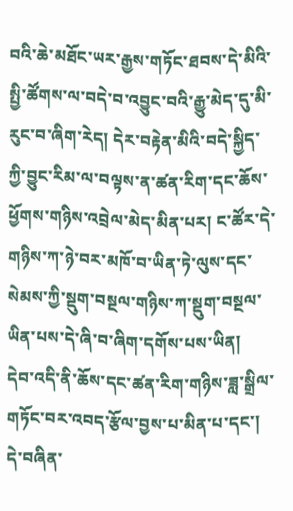བའི་ཆེ་མཐོང་ཡར་རྒྱས་གཏོང་ཐབས་དེ་མིའི་སྤྱི་ཚོགས་ལ་བདེ་བ་འབྱུང་བའི་རྒྱུ་མེད་དུ་མི་རུང་བ་ཞིག་རེད། དེར་བརྟེན་མིའི་བདེ་སྐྱིད་ཀྱི་བྱུང་རིམ་ལ་བལྟས་ན་ཚན་རིག་དང་ཆོས་ཕྱོགས་གཉིས་འབྲེལ་མེད་མིན་པར། ང་ཚོར་དེ་གཉིས་ཀ་ཉེ་བར་མཁོ་བ་ཡིན་ཏེ་ལུས་དང་སེམས་ཀྱི་སྡུག་བསྔལ་གཉིས་ཀ་སྡུག་བསྔལ་ཡིན་པས་དེ་ཞི་བ་ཞིག་དགོས་པས་ཡིན།
དེབ་འདི་ནི་ཆོས་དང་ཚན་རིག་གཉིས་ཟླ་སྒྲིལ་གཏོང་བར་འབད་རྩོལ་བྱས་པ་མིན་པ་དང་། དེ་བཞིན་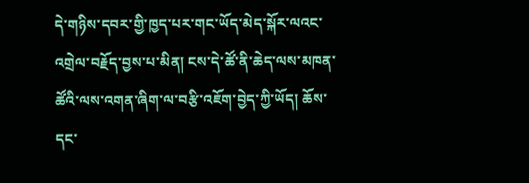དེ་གཉིས་དབར་གྱི་ཁྱད་པར་གང་ཡོད་མེད་སྐོར་ལའང་འགྲེལ་བརྗོད་བྱས་པ་མིན། ངས་དེ་ཚོ་ནི་ཆེད་ལས་མཁན་ཚོའི་ལས་འགན་ཞིག་ལ་བརྩི་འཇོག་བྱེད་ཀྱི་ཡོད། ཆོས་དང་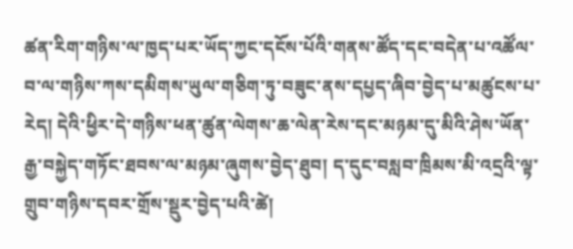ཚན་རིག་གཉིས་ལ་ཁྱད་པར་ཡོད་ཀྱང་དངོས་པོའི་གནས་ཚོད་དང་བདེན་པ་འཚོལ་བ་ལ་གཉིས་ཀས་དམིགས་ཡུལ་གཅིག་ཏུ་བཟུང་ནས་དཔྱད་ཞིབ་བྱེད་པ་མཚུངས་པ་རེད། དེའི་ཕྱིར་དེ་གཉིས་ཕན་ཚུན་ལེགས་ཆ་ལེན་རེས་དང་མཉམ་དུ་མིའི་ཤེས་ཡོན་རྒྱ་བསྐྱེད་གཏོང་ཐབས་ལ་མཉམ་ཞུགས་བྱེད་ཐུབ། ད་དུང་བསླབ་ཁྲིམས་མི་འདྲའི་ལྟ་གྲུབ་གཉིས་དབར་གྲོས་སྡུར་བྱེད་པའི་ཚེ།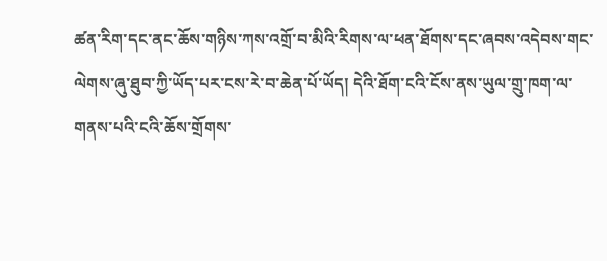ཚན་རིག་དང་ནང་ཆོས་གཉིས་ཀས་འགྲོ་བ་མིའི་རིགས་ལ་ཕན་ཐོགས་དང་ཞབས་འདེབས་གང་ལེགས་ཞུ་ཐུབ་ཀྱི་ཡོད་པར་ངས་རེ་བ་ཆེན་པོ་ཡོད། དེའི་ཐོག་ངའི་ངོས་ནས་ཡུལ་གྲུ་ཁག་ལ་གནས་པའི་ངའི་ཆོས་གྲོགས་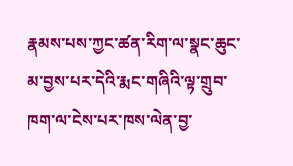རྣམས་པས་ཀྱང་ཚན་རིག་ལ་སྣང་ཆུང་མ་བྱས་པར་དེའི་རྨང་གཞིའི་ལྟ་གྲུབ་ཁག་ལ་ངེས་པར་ཁས་ལེན་བྱ་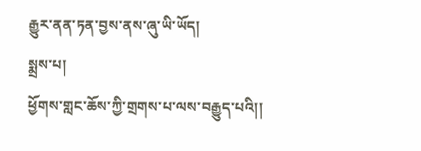རྒྱུར་ནན་ཏན་བྱས་ནས་ཞུ་ཡི་ཡོད།
སྨྲས་པ།
ཕྱོགས་གླང་ཆོས་ཀྱི་གྲགས་པ་ལས་བརྒྱུད་པའི།།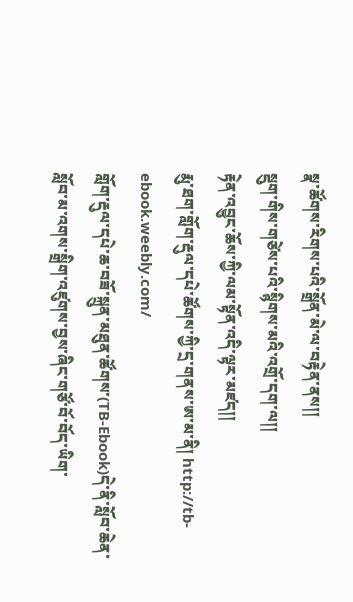སྣ་ཚོགས་རིགས་པའི་སྒྲོན་མེ་ལ་བརྟེན་ནས།།
སྡུག་གིས་གཙེས་པའི་སྙིགས་མའི་འགྲོ་དག་ལ།།
རྟེན་འབྱུང་ཆོས་ཀྱི་ལམ་སྟོན་འདི་ལྟར་མཛད།།
རྨུ་ཐག་གློག་རྡུལ་དཔེ་ཚོགས་ཀྱི་དྲ་གནས་ཨ་མ་ནི། http://tb-ebook.weebly.com/
གློག་རྡུལ་དཔེ་ཆ་བཟོ་སྐྲུན་མཐུན་ཚོགས་(TB-Ebook)དེ་ནི་སློབ་ཆེན་སློབ་མ་འགས་སྒྲིག་འཛུགས་བྱས་ཞིང་གཙོ་བོ་བོད་ཡིག་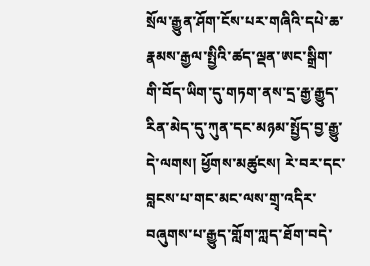སྲོལ་རྒྱུན་ཤོག་ངོས་པར་གཞིའི་དཔེ་ཆ་རྣམས་རྒྱལ་སྤྱིའི་ཚད་ལྡན་ཨང་སྒྲིག་གི་བོད་ཡིག་དུ་གཏག་ནས་དྲ་རྒྱ་རྒྱུད་རིན་མེད་དུ་ཀུན་དང་མཉམ་སྤྱོད་བྱ་རྒྱུ་དེ་ལགས། ཕྱོགས་མཚུངས། རེ་བར་དང་བླངས་པ་གང་མང་ལས་གྲྭ་འདིར་བཞུགས་པ་རྒྱུད་གློག་ཀླད་ཐོག་བདེ་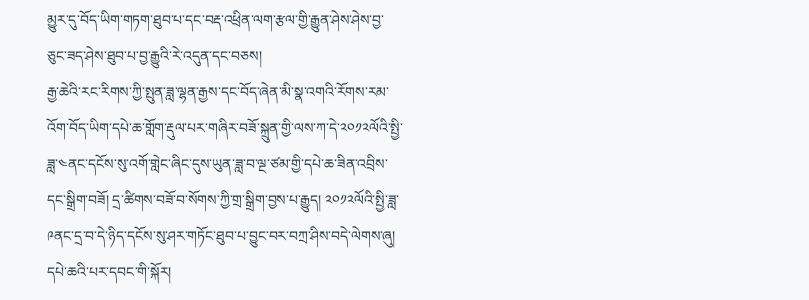མྱུར་དུ་བོད་ཡིག་གཏག་ཐུབ་པ་དང་བརྡ་འཕྲིན་ལག་རྩལ་གྱི་རྒྱུན་ཤེས་ཤེས་བྱ་ཅུང་ཟད་ཤེས་ཐུབ་པ་བྱ་རྒྱུའི་རེ་འདུན་དང་བཅས།
རྒྱ་ཆེའི་རང་རིགས་ཀྱི་སྤུན་ཟླ་ལྷན་རྒྱས་དང་བོད་ཞེན་མི་སྣ་འགའི་རོགས་རམ་འོག་བོད་ཡིག་དཔེ་ཆ་གློག་རྡུལ་པར་གཞིར་བཟོ་སྐྲུན་གྱི་ལས་ཀ་དེ་༢༠༡༢ལོའི་སྤྱི་ཟླ་༤ནང་དངོས་སུ་འགོ་གླེང་ཞིང་དུས་ཡུན་ཟླ་བ་ལྔ་ཙམ་གྱི་དཔེ་ཆ་ཟིན་འབྲིས་དང་སྒྲིག་བཟོ། དྲ་ཚིགས་བཟོ་བ་སོགས་ཀྱི་གྲ་སྒྲིག་བྱས་པ་རྒྱུད། ༢༠༡༢ལོའི་སྤྱི་ཟླ་༩ནང་དྲ་བ་དེ་ཉིད་དངོས་སུ་ཤར་གཏོང་ཐུབ་པ་བྱུང་བར་བཀྲ་ཤིས་བདེ་ལེགས་ཞུ།
དཔེ་ཆའི་པར་དབང་གི་སྐོར།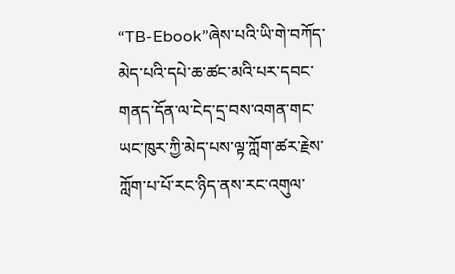“TB-Ebook”ཞེས་པའི་ཡི་གེ་བཀོད་མེད་པའི་དཔེ་ཆ་ཚང་མའི་པར་དབང་གནད་དོན་ལ་ངེད་དྲ་བས་འགན་གང་ཡང་ཁུར་ཀྱི་མེད་པས་ལྟ་ཀློག་ཚར་རྗེས་ཀློག་པ་པོ་རང་ཉིད་ནས་རང་འགུལ་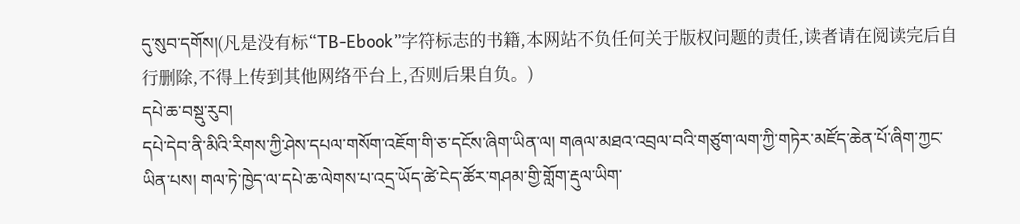དུ་སུབ་དགོས།(凡是没有标“TB-Ebook”字符标志的书籍,本网站不负任何关于版权问题的责任,读者请在阅读完后自行删除,不得上传到其他网络平台上,否则后果自负。)
དཔེ་ཆ་བསྡུ་རུབ།
དཔེ་དེབ་ནི་མིའི་རིགས་ཀྱི་ཤེས་དཔལ་གསོག་འཇོག་གི་ཅ་དངོས་ཞིག་ཡིན་ལ། གཞལ་མཐའ་འབྲལ་བའི་གཙུག་ལག་ཀྱི་གཏེར་མཛོད་ཆེན་པོ་ཞིག་ཀྱང་ཡིན་པས། གལ་ཏེ་ཁྱེད་ལ་དཔེ་ཆ་ལེགས་པ་འདྲ་ཡོད་ཚེ་ངེད་ཚོར་གཤམ་གྱི་གློག་རྡུལ་ཡིག་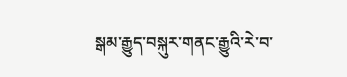སྒམ་རྒྱུད་བསྐུར་གནང་རྒྱུའི་རེ་བ་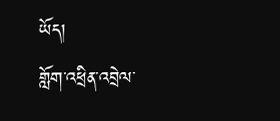ཡོད།
གློག་འཕྲིན་འབྲེལ་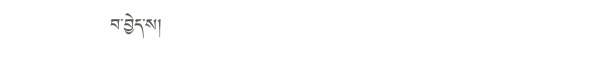བ་བྱེད་ས།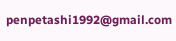penpetashi1992@gmail.com